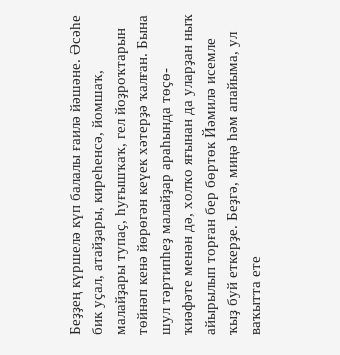Беҙҙең күршелә күп балалы ғаилә йәшәне. Әсәһе бик уҫал, атайҙары, киреһенсә, йомшаҡ, малайҙары тупаҫ, һуғышҡаҡ, гел йоҙроҡтарын төйнәп кенә йөрөгән кеүек хәтерҙә ҡалған. Бына шул тәртипһеҙ малайҙар араһында төҫө-ҡиәфәте менән дә, холҡо яғынан да уларҙан ныҡ айырылып торған бер бөртөк Йәмилә исемле ҡыҙ буй еткерҙе. Беҙгә, миңә һәм апайыма, ул ваҡытта ете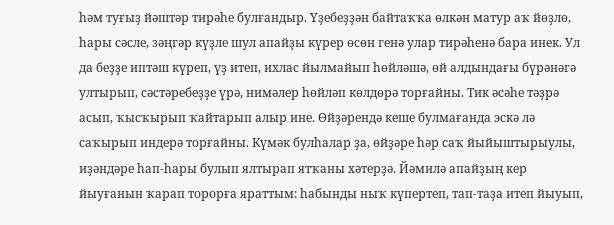һәм туғыҙ йәштәр тирәһе булғандыр. Үҙебеҙҙән байтаҡҡа өлкән матур аҡ йөҙлө, һары сәсле, зәңгәр күҙле шул апайҙы күрер өсөн генә улар тирәһенә бара инек. Ул да беҙҙе иптәш күреп, үҙ итеп, ихлас йылмайып һөйләшә, өй алдындағы бүрәнәгә ултырып, сәстәребеҙҙе үрә, нимәлер һөйләп көлдөрә торғайны. Тик әсәһе тәҙрә асып, ҡысҡырып ҡайтарып алыр ине. Өйҙәрендә кеше булмағанда эскә лә саҡырып индерә торғайны. Күмәк булһалар ҙа, өйҙәре һәр саҡ йыйыштырыулы, иҙәндәре һап-һары булып ялтырап ятҡаны хәтерҙә. Йәмилә апайҙың кер йыуғанын ҡарап торорға яраттым: һабынды ныҡ күпертеп, тап-таҙа итеп йыуып,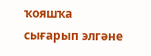ҡояшҡа сығарып элгәне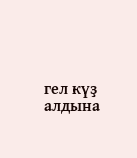гел күҙ алдына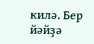килә. Бер йәйҙә